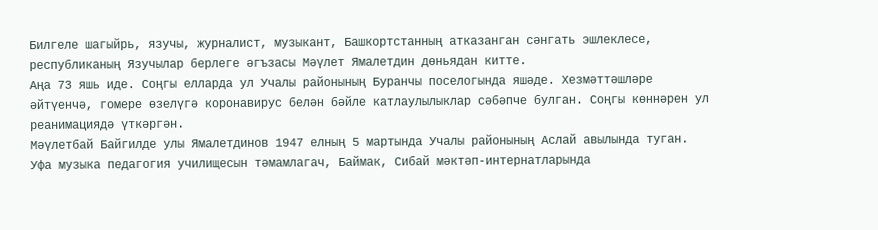Билгеле шагыйрь, язучы, журналист, музыкант, Башкортстанның атказанган сәнгать эшлеклесе, республиканың Язучылар берлеге әгъзасы Мәүлет Ямалетдин дөньядан китте.
Аңа 73 яшь иде. Соңгы елларда ул Учалы районының Буранчы поселогында яшәде. Хезмәттәшләре әйтүенчә, гомере өзелүгә коронавирус белән бәйле катлаулылыклар сәбәпче булган. Соңгы көннәрен ул реанимациядә үткәргән.
Мәүлетбай Байгилде улы Ямалетдинов 1947 елның 5 мартында Учалы районының Аслай авылында туган. Уфа музыка педагогия училищесын тәмамлагач, Баймак, Сибай мәктәп-интернатларында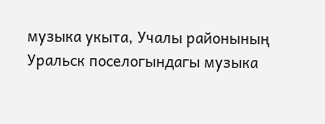музыка укыта, Учалы районының Уральск поселогындагы музыка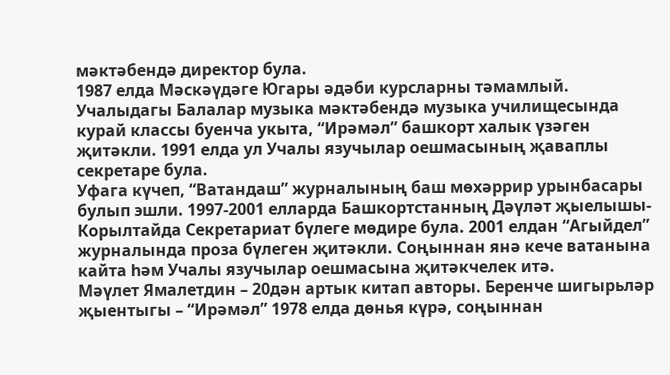мәктәбендә директор була.
1987 елда Мәскәүдәге Югары әдәби курсларны тәмамлый. Учалыдагы Балалар музыка мәктәбендә музыка училищесында курай классы буенча укыта, “Ирәмәл” башкорт халык үзәген җитәкли. 1991 елда ул Учалы язучылар оешмасының җаваплы секретаре була.
Уфага күчеп, “Ватандаш” журналының баш мөхәррир урынбасары булып эшли. 1997-2001 елларда Башкортстанның Дәүләт җыелышы-Корылтайда Секретариат бүлеге мөдире була. 2001 елдан “Агыйдел” журналында проза бүлеген җитәкли. Соңыннан янә кече ватанына кайта һәм Учалы язучылар оешмасына җитәкчелек итә.
Мәүлет Ямалетдин – 20дән артык китап авторы. Беренче шигырьләр җыентыгы – “Ирәмәл” 1978 елда дөнья күрә, соңыннан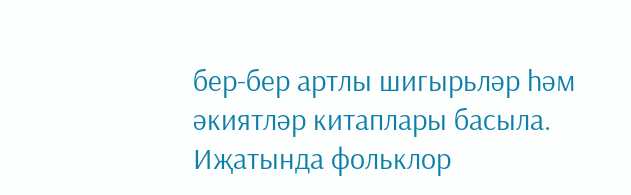бер-бер артлы шигырьләр һәм әкиятләр китаплары басыла. Иҗатында фольклор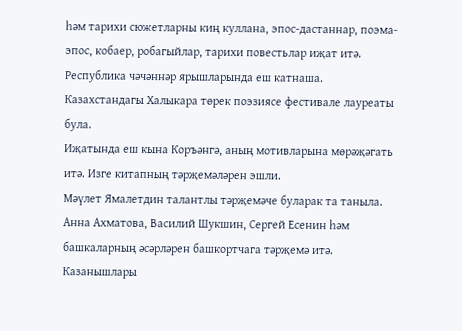һәм тарихи сюжетларны киң куллана, эпос-дастаннар, поэма-эпос, кобаер, робагыйлар, тарихи повестьлар иҗат итә.
Республика чәчәннәр ярышларында еш катнаша. Казахстандагы Халыкара төрек поэзиясе фестивале лауреаты була.
Иҗатында еш кына Коръәнгә, аның мотивларына мөрәҗәгать итә. Изге китапның тәрҗемәләрен эшли.
Мәүлет Ямалетдин талантлы тәрҗемәче буларак та таныла. Анна Ахматова, Василий Шукшин, Сергей Есенин һәм башкаларның әсәрләрен башкортчага тәрҗемә итә.
Казанышлары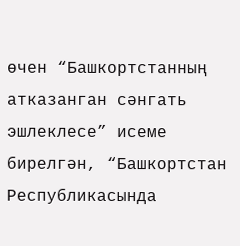өчен “Башкортстанның атказанган сәнгать эшлеклесе” исеме бирелгән, “Башкортстан Республикасында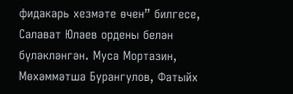фидакарь хезмәте өчен” билгесе, Салават Юлаев ордены белән бүләкләнгән. Муса Мортазин, Мөхәммәтша Бурангулов, Фатыйх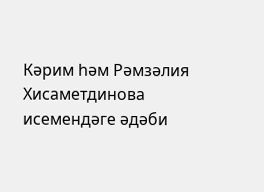Кәрим һәм Рәмзәлия Хисаметдинова исемендәге әдәби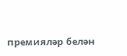премияләр белән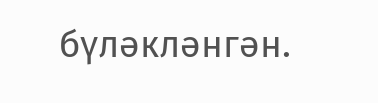бүләкләнгән.